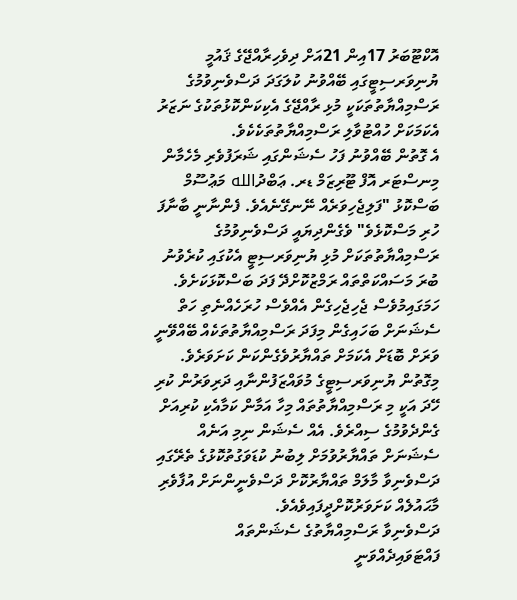އޮކްޓޫބަރު 17އިން 21އަށް ދިވެހިރާއްޖޭގެ ޤައުމީ ޔުނިވަރސިޓީގައި ބޭއްވުނު ކުލަގަދަ ދަސްވެނިވުމުގެ ރަސްމިއްޔާތުތަކަކީ މުޅި ރާއްޖޭގެ އެކިކަންކޮޅުތަކުގެ ނަޒަރު އެކަމަކަށް ހުއްޓުވާލި ރަސްމިއްޔާތުތަކެކެވެ.
އެ ގޮތުން ބޭއްވުނު ފަހު ސެޝަންގައި ޝަރަފުވެރި މެހެމާން މިނސްޓަރ އޮފް ޓޫރިޒަމް ޑރ. ޢަބްދުالله މަޢުސޫމް ބަސްކޮޅު "ފަލިޖެހިވަރެއް ނޭނގޭނެއެވެ. ފެންނާނީ ބާނާފަ ހުރި މަސްކޮޅެވެ" ވެގެންދިޔައީ ދަސްވެނިވުމުގެ ރަސްމިއްޔާތުތަކަށް މުޅި ޔުނިވަރސިޓީ އެކުގައި ކުރެވުނު ބުރަ މަސައްކަތްތައް ރަމްޒުކޮށްދޭ ފަދަ ބަސްކޮޅަކަށެވެ.
ހަމަގައިމުވެސް ޖެހިޖެހިގެން އެއްވެސް ހުރަހެއްނެތި ހަތް ސެޝަނަށް ބަހައިގެން މިފަދަ ރަސްމިއްޔާތުތަކެއް ބޭއްވޭނީ ވަރަށް ބޮޑަށް އެކަމަށް ތައްޔާރުވެގެންކަން ކަށަވަރެވެ. މިގޮތުން ޔުނިވަރސިޓީގެ މުވައްޒަފުންނާއި ދަރިވަރުން ކުރި ހޭދަ އަކީ މި ރަސްމިއްޔާތުތައް މިހާ އަމާން ކަމާއެކި ކުރިއަށް ގެންދެވުމުގެ ސިއްރެވެ. އެއް ސެޝަން ނިމި އަނެއް ސެޝަނަށް ތައްޔާރުވުމަށް ލިބުނު ކުޑަވަގުތުކޮޅުގެ ތެރޭގައި ދަސްވެނިވާ މާލަމް ތައްޔާރުކޮށް ދަސްވެނީންނަށް އުފާވެރި މާޙައުލެއް ކަށަވަރުކޮށްދީފައިވެއެވެ.
ދަސްވެނިވާ ރަސްމިއްޔާތުގެ ސެޝަންތައް ފައްޓަވައިދެއްވަނީ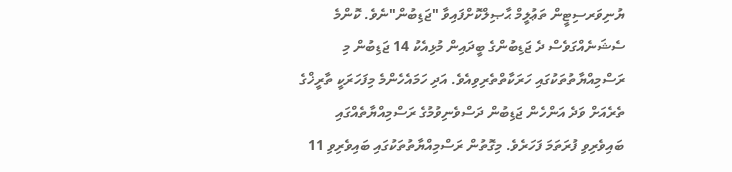ޔުނިވަރސިޓީން ތަޢުލީމް ޙާޞިލްކޮށްފައިވާ "ޖަޑިބުން"ނެވެ. ކޮންމެ ސެޝަނެއްގަވެސް ދެ ޖަޑިބުންގެ ބީދައިން މުޅިއެކު 14 ޖަޑިބުން މި ރަސްމިއްޔާތުތަކުގައި ހަރަކާތްތެރިވިއެވެ. އަދި ހަމައެހެންމެ މިފަހަރަކީ ތާރީޚްގެ ތެރެއަށް ވަދެ އަންހެން ޖަޑިބުން ދަސްވެނިވުމުގެ ރަސްމިއްޔާތެއްގައި ބައިވެރިވި ފުރަތަމަ ފަހަރެވެ. މިގޮތުން ރަސްމިއްޔާތުތަކުގައި ބައިވެރިވި 11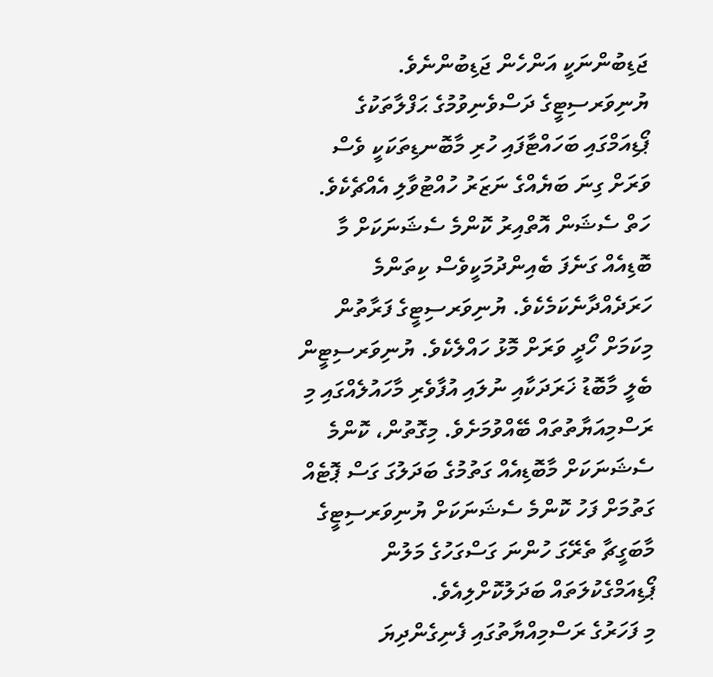ޖަޑިބުންނަކީ އަންހެން ޖަޑިބުންނެވެ.
ޔުނިވަރސިޓީގެ ދަސްވެނިވުމުގެ ޙަފްލާތަކުގެ ޕޯޑިއަމްގައި ބަހައްޓާފައި ހުރި މާބޮނޑިތަކަކީ ވެސް ވަރަށް ގިނަ ބަޔެއްގެ ނަޒަރު ހުއްޓުވާލި އެއްޗެކެވެ. ހަތް ސެޝަން އޮތްއިރު ކޮންމެ ސެޝަނަކަށް މާ ބޮޑިއެއް ގަނެފަ ބެއިންދުމަކީވެސް ކިތަންމެ ހަރަދެއްދާނެކަމެކެވެ. ޔުނިވަރސިޓީގެ ފަރާތުން މިކަމަށް ހޯދީ ވަރަށް މޮޅު ހައްލެކެވެ. ޔުނިވަރސިޓީން ބެލީ މާބޮޑު ޚަރަދަކާއި ނުލައި އުފާވެރި މާހައުލެއްގައި މި ރަސްމިއަޔާތުތައް ބޭއްވުމަށެވެ. މިގޮތުން، ކޮންމެ ސެޝަނަކަށް މާބޮޑިއެއް ގަތުމުގެ ބަދަލުގަ ގަސް ޕޮޓެއް ގަތުމަށް ފަހު ކޮންމެ ސެޝަނަކަށް ޔުނިވަރސިޓީގެ މާބަގީޗާ ތެރޭގަ ހުންނަ ގަސްގަހުގެ މަލުން ޕޯޑިއަމްގެކުލަތައް ބަދަލުކޮށްލިއެވެ.
މި ފަހަރުގެ ރަސްމިއްޔާތުގައި ފެނިގެންދިޔަ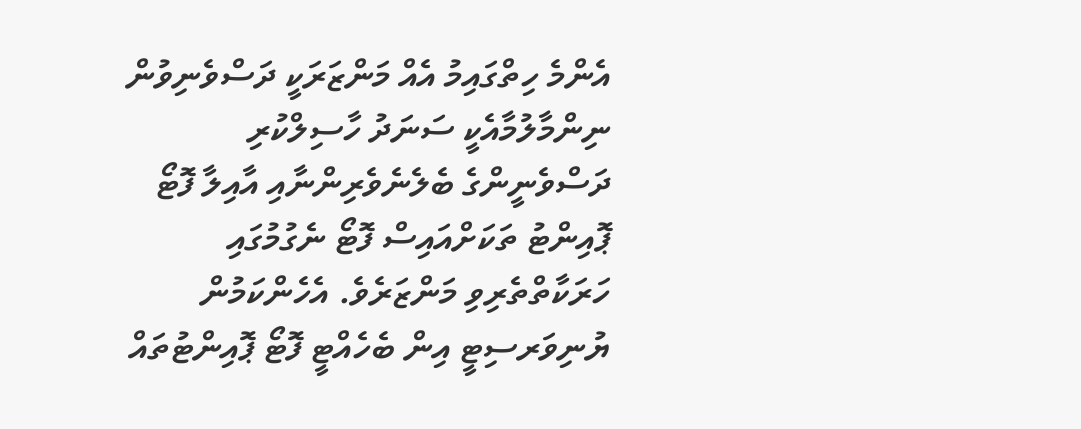އެންމެ ހިތްގައިމު އެއް މަންޒަރަކީ ދަސްވެނިވުން ނިންމާލުމާއެކީ ސަނަދު ހާސިލްކުރި ދަސްވެނީންގެ ބެލެނެވެރިންނާއި އާއިލާ ފޮޓޯ ޕޮއިންޓު ތަކަށްއައިސް ފޮޓޯ ނެގުމުގައި ހަރަކާތްތެރިވި މަންޒަރެވެ. އެހެންކަމުން ޔުނިވަރސިޓީ އިން ބެހެއްޓީ ފޮޓޯ ޕޮއިންޓުތައް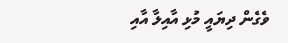ވެގެން ދިޔައީ މުޅި އާއިލާ އާއި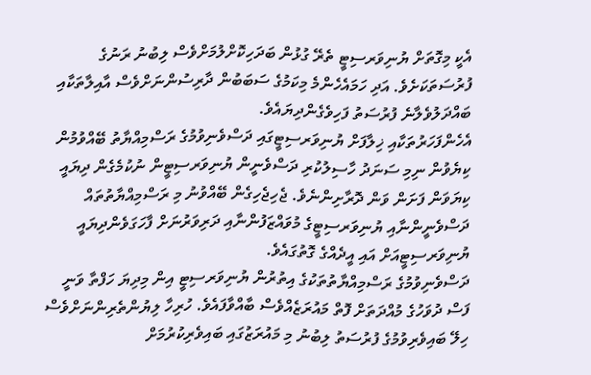އެކީ މިގޮތަށް ޔުނިވަރސިޓީ ތެރޭ ގުޅުން ބަދަހިކޮށްލުމަށްވެސް ލިބުނު ރަނުގެ ފުރުސަތަކަށެވެ. އަދި ހަމައެހެންމެ މިކަމުގެ ސަބަބުން ދާރިސުންނަށްވެސް އާއިލާތަކާއި ބައްދަލުވެލާނެ ފުރުސަތު ފަހިވެގެންދިޔައެވެ.
އެހެންފަހަރުތަކާއި ޚިލާފަށް ޔުނިވަރސިޓީގައި ދަސްވެނިވުމުގެ ރަސްމިއްޔާތު ބޭއްވުމުން ކިޔެވުން ނިމި ސަނަދު ހާސިލުކުރި ދަސްވެނީން ޔުނިވަރސިޓީން ނުކުމެގެން ދިޔައީ ކިޔަވަން ފަށަން ވަން ދޮރާށިންނެވެ. ޖެހިޖެހިގެން ބޭއްވުނު މި ރަސްމިއްޔާތުތައް ދަސްވެނީންނާއި ޔުނިވަރސިޓީގެ މުވައްޒަފުންނާއި ދަރިވަރުނަށް ފާހަގަވެންދިޔައީ ޔުނިވަރސިޓީއަށް އައި އީދެއްގެ ގޮތުގައެވެ.
ދަސްވެނިވުމުގެ ރަސްމިއްޔާތުތަކުގެ އިތުރުން ޔުނިވަރސިޓީ އިން މިދިޔަ ހަފްތާ ވަނީ ފަސް ދުވަހުގެ މުއްދަތަށް ފޮތް މައުރަޒެއްވެސް ބާއްވާފައެވެ. ހުރިހާ ލިޔުންތެރިންނަށްވެސް ހިލޭ ބައިވެރިވުމުގެ ފުރުސަތު ލިބުނު މި މައުރަޒުގައި ބައިވެރިކުރުމަށް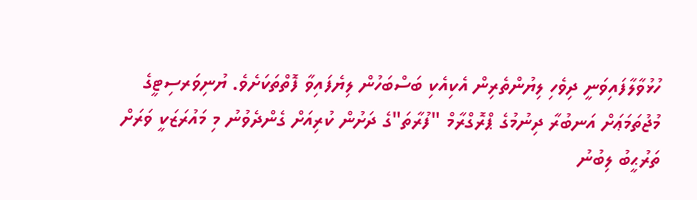ހުޅުވާލާފައިވަނީ ދިވެހި ލިޔުންތެރިން އެކިއެކި ބަސްބަހުން ލިޔެފައިވާ ފޮތްތަކަށެވެ. ޔުނިވަރސިޓީގެ މުޖުތަމަޢަށް އަނބުރާ ދިނުމުގެ ޕްރޮގްރާމް "ފުރާތަ"ގެ ދަށުން ކުރިއަށް ގެންދެވުނު މި މައުރަޒަކީ ވަރަށް ތަރުޙީބު ލިބުނު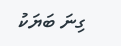ގިނަ ބަޔަކު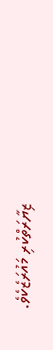ޒިޔާރަތްކުރި މައުރަޒެކެވެ.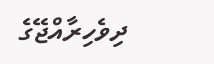ދިވެހިރާއްޖޭގެ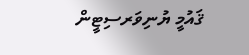ޤައުމީ ޔުނިވަރސިޓީން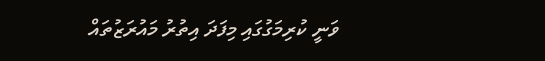ވަނީ ކުރިމަގުގައި މިފަދަ އިތުރު މައުރަޒުތައް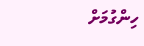ހިންގުމަށް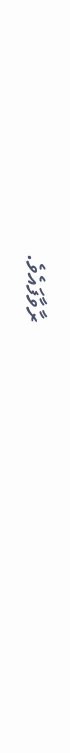ރާވާފައެވެ.